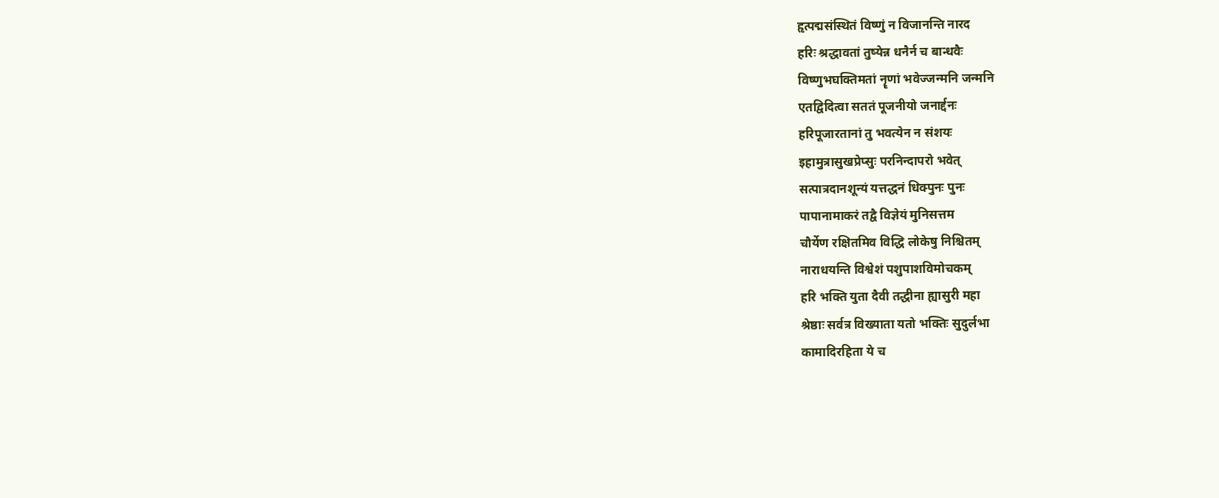हृत्पद्मसंस्थितं विष्णुं न विजानन्ति नारद
हरिः श्रद्धावतां तुष्येन्न धनैर्न च बान्धवैः
विष्णुभघक्तिमतां नॄणां भवेज्जन्मनि जन्मनि
एतद्विदित्वा सततं पूजनीयो जनार्द्दनः
हरिपूजारतानां तु भवत्येन न संशयः
इहामुत्रासुखप्रेप्सुः परनिन्दापरो भवेत्
सत्पात्रदानशून्यं यत्तद्धनं धिक्पुनः पुनः
पापानामाकरं तद्वै विज्ञेयं मुनिसत्तम
चौर्येण रक्षितमिव विद्धि लोकेषु निश्चितम्
नाराधयन्ति विश्वेशं पशुपाशविमोचकम्
हरि भक्ति युता दैवी तद्धीना ह्यासुरी महा
श्रेष्ठाः सर्वत्र विख्याता यतो भक्तिः सुदुर्लभा
कामादिरहिता ये च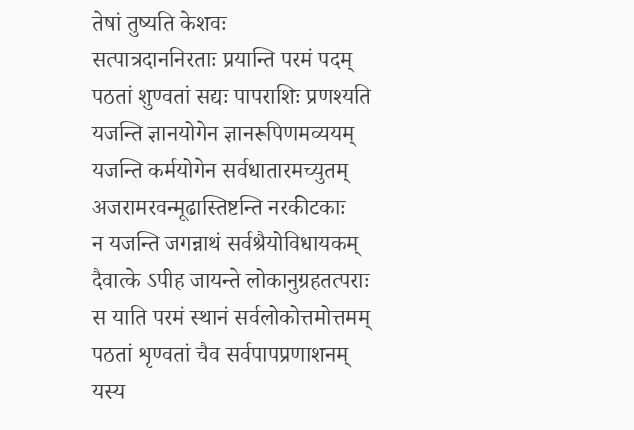तेषां तुष्यति केशवः
सत्पात्रदाननिरताः प्रयान्ति परमं पदम्
पठतां शुण्वतां सद्यः पापराशिः प्रणश्यति
यजन्ति ज्ञानयोगेन ज्ञानरूपिणमव्ययम्
यजन्ति कर्मयोगेन सर्वधातारमच्युतम्
अजरामरवन्मूढास्तिष्टन्ति नरकीटकाः
न यजन्ति जगन्नाथं सर्वश्रैयोविधायकम्
दैवात्के ऽपीह जायन्ते लोकानुग्रहतत्पराः
स याति परमं स्थानं सर्वलोकोत्तमोत्तमम्
पठतां शृण्वतां चैव सर्वपापप्रणाशनम्
यस्य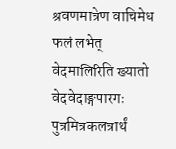श्रवणमात्रेण वाचिमेध फलं लभेत्
वेदमालिरिति ख्यातो वेदवेदाङ्गपारगः
पुत्रमित्रकलत्रार्थं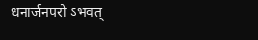धनार्जनपरो ऽभवत्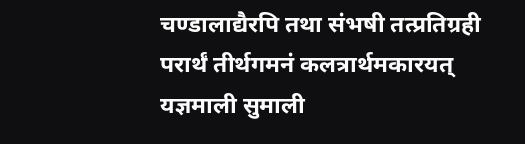चण्डालाद्यैरपि तथा संभषी तत्प्रतिग्रही
परार्थं तीर्थगमनं कलत्रार्थमकारयत्
यज्ञमाली सुमाली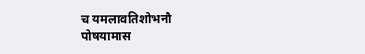च यमलावतिशोभनौ
पोषयामास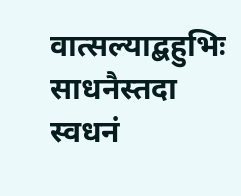वात्सल्याद्बहुभिः साधनैस्तदा
स्वधनं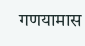गणयामास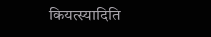कियत्स्यादिति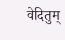वेदितुम्